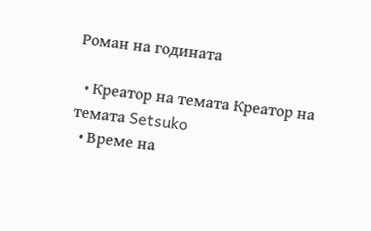Роман на годината

  • Креатор на темата Креатор на темата Setsuko
  • Време на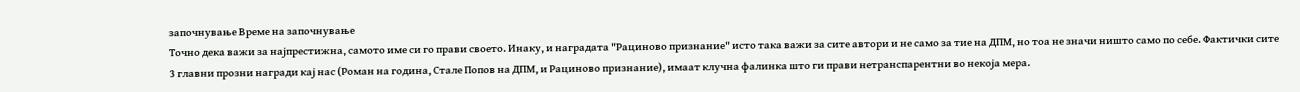започнување Време на започнување
Точно дека важи за најпрестижна, самото име си го прави своето. Инаку, и наградата "Рациново признание" исто така важи за сите автори и не само за тие на ДПМ, но тоа не значи ништо само по себе. Фактички сите 3 главни прозни награди кај нас (Роман на година, Стале Попов на ДПМ, и Рациново признание), имаат клучна фалинка што ги прави нетранспарентни во некоја мера.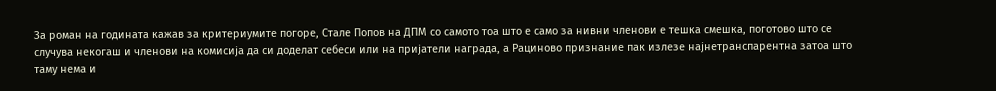За роман на годината кажав за критериумите погоре, Стале Попов на ДПМ со самото тоа што е само за нивни членови е тешка смешка, поготово што се случува некогаш и членови на комисија да си доделат себеси или на пријатели награда, а Рациново признание пак излезе најнетранспарентна затоа што таму нема и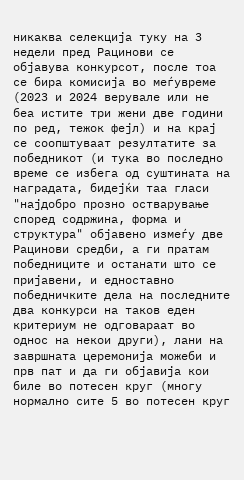никаква селекција туку на 3 недели пред Рацинови се објавува конкурсот, после тоа се бира комисија во меѓувреме (2023 и 2024 верувале или не беа истите три жени две години по ред, тежок фејл) и на крај се соопштуваат резултатите за победникот (и тука во последно време се избега од суштината на наградата, бидејќи таа гласи "најдобро прозно остварување според содржина, форма и структура" објавено измеѓу две Рацинови средби, а ги пратам победниците и останати што се пријавени, и едноставно победничките дела на последните два конкурси на таков еден критериум не одговараат во однос на некои други), лани на завршната церемонија можеби и прв пат и да ги објавија кои биле во потесен круг (многу нормално сите 5 во потесен круг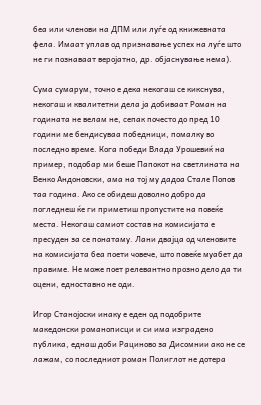беа или членови на ДПМ или луѓе од книжевната фела. Имаат уплав од признавање успех на луѓе што не ги познаваат веројатно, др. објаснување нема).

Сума сумарум, точно е дека некогаш се кикснува, некогаш и квалитетни дела ја добиваат Роман на годината не велам не, сепак почесто до пред 10 години ме бендисуваа победници, помалку во последно време. Кога победи Влада Урошевиќ на пример, подобар ми беше Папокот на светлината на Венко Андоновски, ама на тој му дадоа Стале Попов таа година. Ако се обидеш доволно добро да погледнеш ќе ги приметиш пропустите на повеќе места. Некогаш самиот состав на комисијата е пресуден за се понатаму. Лани двајца од членовите на комисијата беа поети човече, што повеќе муабет да правиме. Не може поет релевантно прозно дело да ти оцени, едноставно не оди.

Игор Станојоски инаку е еден од подобрите македонски романописци и си има изградено публика, еднаш доби Рациново за Дисомнии ако не се лажам, со последниот роман Полиглот не дотера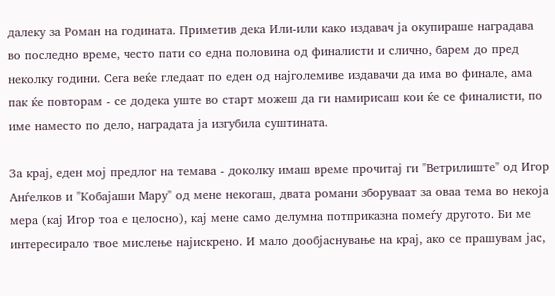далеку за Роман на годината. Приметив дека Или-или како издавач ја окупираше наградава во последно време, често пати со една половина од финалисти и слично, барем до пред неколку години. Сега веќе гледаат по еден од најголемиве издавачи да има во финале, ама пак ќе повторам - се додека уште во старт можеш да ги намирисаш кои ќе се финалисти, по име наместо по дело, наградата ја изгубила суштината.

За крај, еден мој предлог на темава - доколку имаш време прочитај ги "Ветрилиште" од Игор Анѓелков и "Кобајаши Мару" од мене некогаш, двата романи зборуваат за оваа тема во некоја мера (кај Игор тоа е целосно), кај мене само делумна потприказна помеѓу другото. Би ме интересирало твое мислење најискрено. И мало дообјаснување на крај, ако се прашувам јас,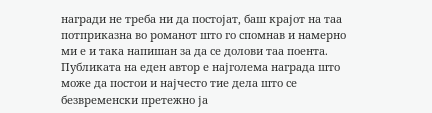награди не треба ни да постојат, баш крајот на таа потприказна во романот што го спомнав и намерно ми е и така напишан за да се долови таа поента. Публиката на еден автор е најголема награда што може да постои и најчесто тие дела што се безвременски претежно ја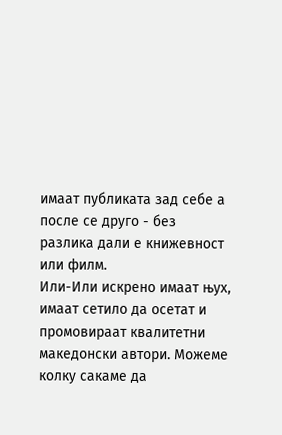имаат публиката зад себе а после се друго - без разлика дали е книжевност или филм.
Или-Или искрено имаат њух, имаат сетило да осетат и промовираат квалитетни македонски автори. Можеме колку сакаме да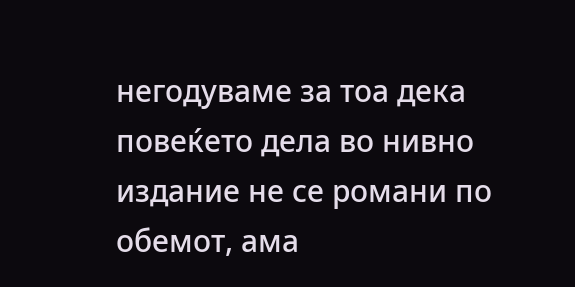негодуваме за тоа дека повеќето дела во нивно издание не се романи по обемот, ама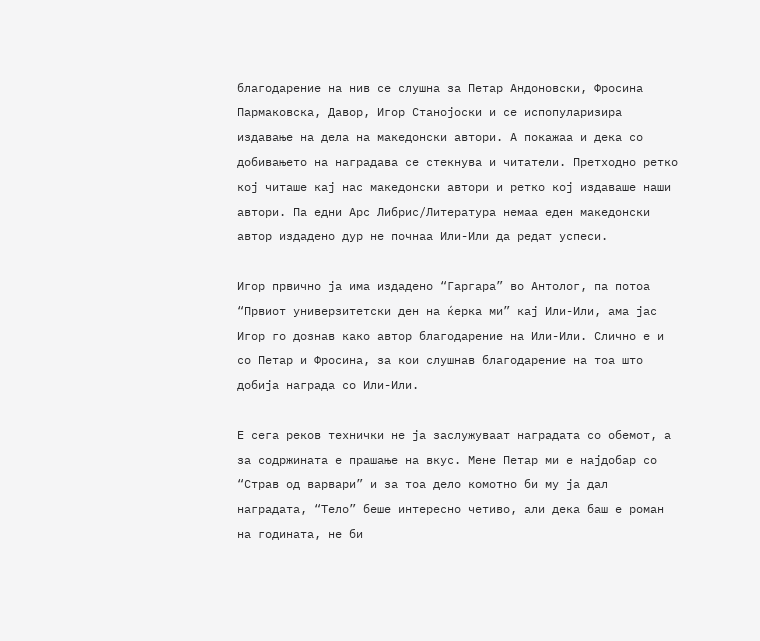благодарение на нив се слушна за Петар Андоновски, Фросина Пармаковска, Давор, Игор Станојоски и се испопуларизира издавање на дела на македонски автори. А покажаа и дека со добивањето на наградава се стекнува и читатели. Претходно ретко кој читаше кај нас македонски автори и ретко кој издаваше наши автори. Па едни Арс Либрис/Литература немаа еден македонски автор издадено дур не почнаа Или-Или да редат успеси.

Игор првично ја има издадено “Гаргара” во Антолог, па потоа “Првиот универзитетски ден на ќерка ми” кај Или-Или, ама јас Игор го дознав како автор благодарение на Или-Или. Слично е и со Петар и Фросина, за кои слушнав благодарение на тоа што добија награда со Или-Или.

Е сега реков технички не ја заслужуваат наградата со обемот, а за содржината е прашање на вкус. Мене Петар ми е најдобар со “Страв од варвари” и за тоа дело комотно би му ја дал наградата, “Тело” беше интересно четиво, али дека баш е роман на годината, не би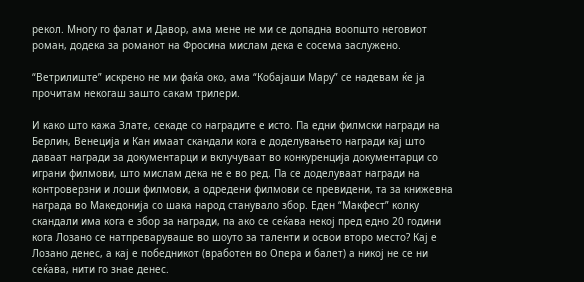рекол. Многу го фалат и Давор, ама мене не ми се допадна воопшто неговиот роман, додека за романот на Фросина мислам дека е сосема заслужено.

“Ветрилиште” искрено не ми фаќа око, ама “Кобајаши Мару” се надевам ќе ја прочитам некогаш зашто сакам трилери.

И како што кажа Злате, секаде со наградите е исто. Па едни филмски награди на Берлин, Венеција и Кан имаат скандали кога е доделувањето награди кај што даваат награди за документарци и вклучуваат во конкуренција документарци со играни филмови, што мислам дека не е во ред. Па се доделуваат награди на контроверзни и лоши филмови, а одредени филмови се превидени, та за книжевна награда во Македонија со шака народ станувало збор. Еден “Макфест” колку скандали има кога е збор за награди, па ако се сеќава некој пред едно 20 години кога Лозано се натпреваруваше во шоуто за таленти и освои второ место? Кај е Лозано денес, а кај е победникот (вработен во Опера и балет) а никој не се ни сеќава, нити го знае денес.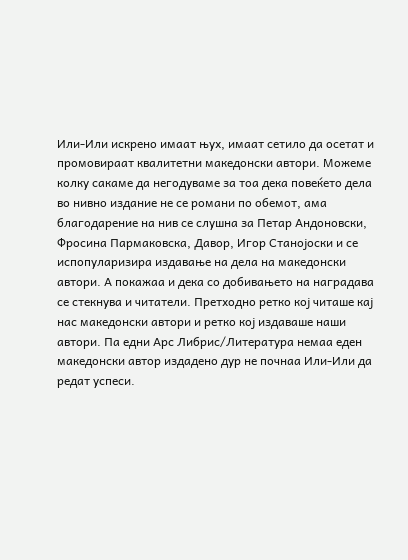Или-Или искрено имаат њух, имаат сетило да осетат и промовираат квалитетни македонски автори. Можеме колку сакаме да негодуваме за тоа дека повеќето дела во нивно издание не се романи по обемот, ама благодарение на нив се слушна за Петар Андоновски, Фросина Пармаковска, Давор, Игор Станојоски и се испопуларизира издавање на дела на македонски автори. А покажаа и дека со добивањето на наградава се стекнува и читатели. Претходно ретко кој читаше кај нас македонски автори и ретко кој издаваше наши автори. Па едни Арс Либрис/Литература немаа еден македонски автор издадено дур не почнаа Или-Или да редат успеси.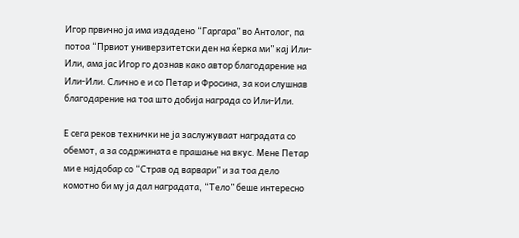Игор првично ја има издадено “Гаргара” во Антолог, па потоа “Првиот универзитетски ден на ќерка ми” кај Или-Или, ама јас Игор го дознав како автор благодарение на Или-Или. Слично е и со Петар и Фросина, за кои слушнав благодарение на тоа што добија награда со Или-Или.

Е сега реков технички не ја заслужуваат наградата со обемот, а за содржината е прашање на вкус. Мене Петар ми е најдобар со “Страв од варвари” и за тоа дело комотно би му ја дал наградата, “Тело” беше интересно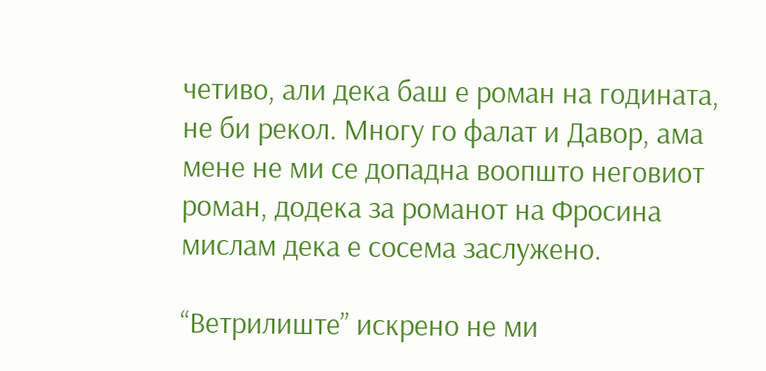четиво, али дека баш е роман на годината, не би рекол. Многу го фалат и Давор, ама мене не ми се допадна воопшто неговиот роман, додека за романот на Фросина мислам дека е сосема заслужено.

“Ветрилиште” искрено не ми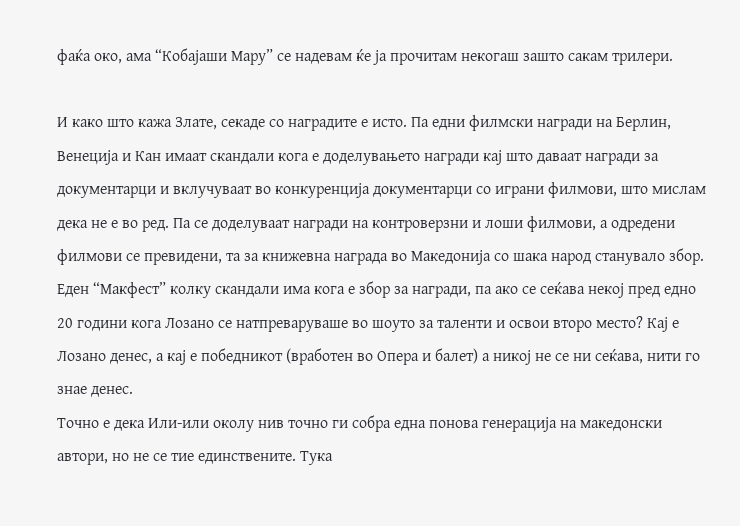фаќа око, ама “Кобајаши Мару” се надевам ќе ја прочитам некогаш зашто сакам трилери.

И како што кажа Злате, секаде со наградите е исто. Па едни филмски награди на Берлин, Венеција и Кан имаат скандали кога е доделувањето награди кај што даваат награди за документарци и вклучуваат во конкуренција документарци со играни филмови, што мислам дека не е во ред. Па се доделуваат награди на контроверзни и лоши филмови, а одредени филмови се превидени, та за книжевна награда во Македонија со шака народ станувало збор. Еден “Макфест” колку скандали има кога е збор за награди, па ако се сеќава некој пред едно 20 години кога Лозано се натпреваруваше во шоуто за таленти и освои второ место? Кај е Лозано денес, а кај е победникот (вработен во Опера и балет) а никој не се ни сеќава, нити го знае денес.
Точно е дека Или-или околу нив точно ги собра една понова генерација на македонски автори, но не се тие единствените. Тука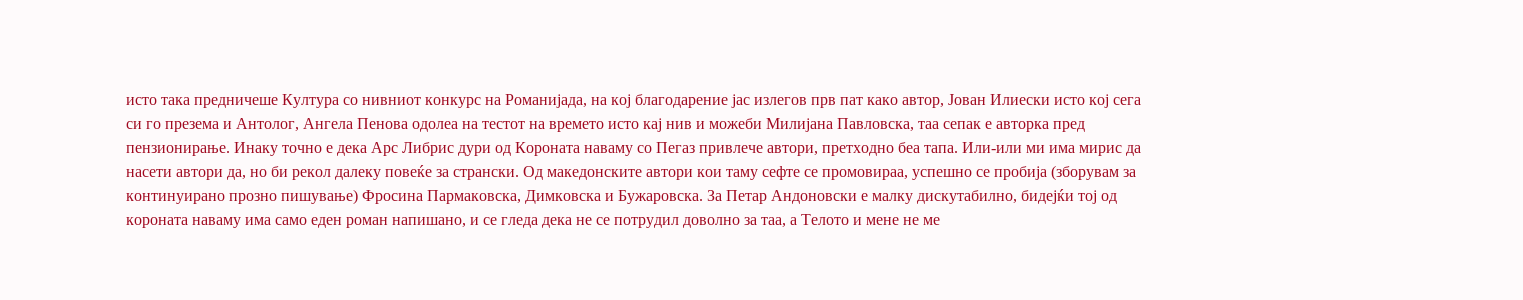исто така предничеше Култура со нивниот конкурс на Романијада, на кој благодарение јас излегов прв пат како автор, Јован Илиески исто кој сега си го презема и Антолог, Ангела Пенова одолеа на тестот на времето исто кај нив и можеби Милијана Павловска, таа сепак е авторка пред пензионирање. Инаку точно е дека Арс Либрис дури од Короната наваму со Пегаз привлече автори, претходно беа тапа. Или-или ми има мирис да насети автори да, но би рекол далеку повеќе за странски. Од македонските автори кои таму сефте се промовираа, успешно се пробија (зборувам за континуирано прозно пишување) Фросина Пармаковска, Димковска и Бужаровска. За Петар Андоновски е малку дискутабилно, бидејќи тој од короната наваму има само еден роман напишано, и се гледа дека не се потрудил доволно за таа, а Телото и мене не ме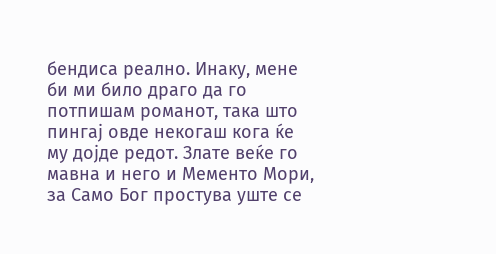бендиса реално. Инаку, мене би ми било драго да го потпишам романот, така што пингај овде некогаш кога ќе му дојде редот. Злате веќе го мавна и него и Мементо Мори, за Само Бог простува уште се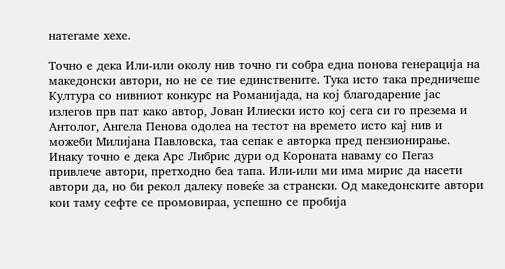натегаме хехе.

Точно е дека Или-или околу нив точно ги собра една понова генерација на македонски автори, но не се тие единствените. Тука исто така предничеше Култура со нивниот конкурс на Романијада, на кој благодарение јас излегов прв пат како автор, Јован Илиески исто кој сега си го презема и Антолог, Ангела Пенова одолеа на тестот на времето исто кај нив и можеби Милијана Павловска, таа сепак е авторка пред пензионирање. Инаку точно е дека Арс Либрис дури од Короната наваму со Пегаз привлече автори, претходно беа тапа. Или-или ми има мирис да насети автори да, но би рекол далеку повеќе за странски. Од македонските автори кои таму сефте се промовираа, успешно се пробија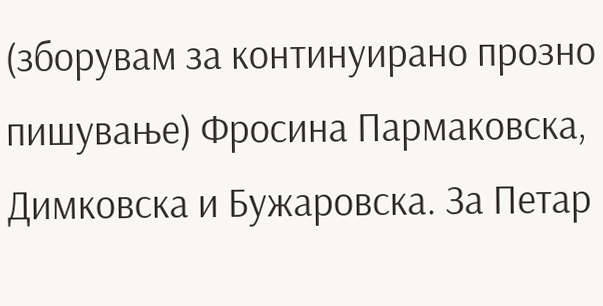(зборувам за континуирано прозно пишување) Фросина Пармаковска, Димковска и Бужаровска. За Петар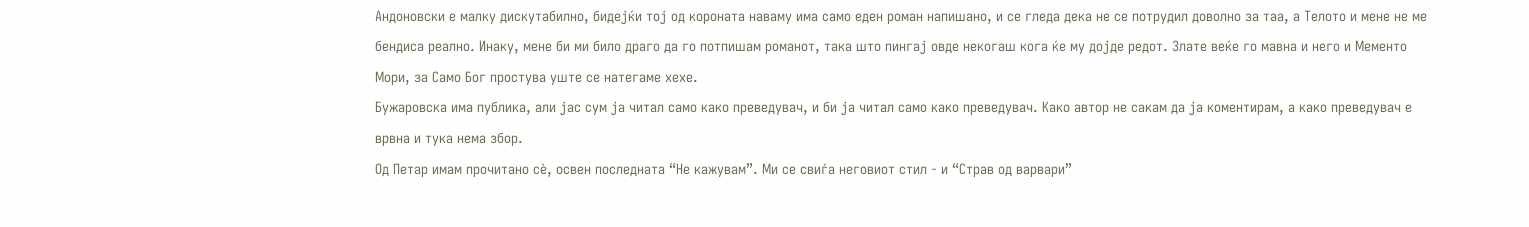Андоновски е малку дискутабилно, бидејќи тој од короната наваму има само еден роман напишано, и се гледа дека не се потрудил доволно за таа, а Телото и мене не ме бендиса реално. Инаку, мене би ми било драго да го потпишам романот, така што пингај овде некогаш кога ќе му дојде редот. Злате веќе го мавна и него и Мементо Мори, за Само Бог простува уште се натегаме хехе.
Бужаровска има публика, али јас сум ја читал само како преведувач, и би ја читал само како преведувач. Како автор не сакам да ја коментирам, а како преведувач е врвна и тука нема збор.
Од Петар имам прочитано сѐ, освен последната “Не кажувам”. Ми се свиѓа неговиот стил - и “Страв од варвари”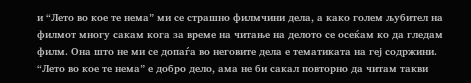и “Лето во кое те нема” ми се страшно филмчини дела, а како голем љубител на филмот многу сакам кога за време на читање на делото се осеќам ко да гледам филм. Она што не ми се допаѓа во неговите дела е тематиката на геј содржини. “Лето во кое те нема” е добро дело, ама не би сакал повторно да читам такви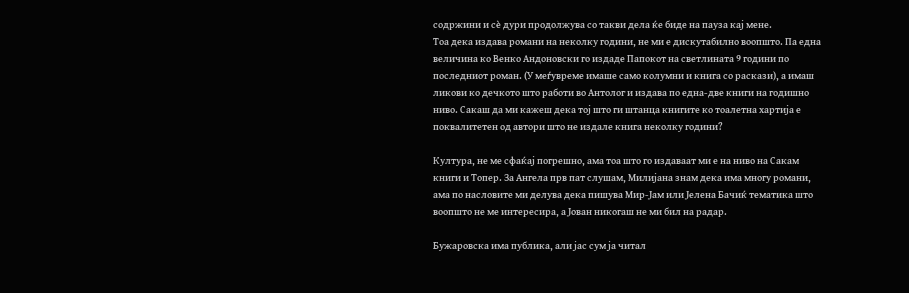содржини и сѐ дури продолжува со такви дела ќе биде на пауза кај мене.
Тоа дека издава романи на неколку години, не ми е дискутабилно воопшто. Па една величина ко Венко Андоновски го издаде Папокот на светлината 9 години по последниот роман. (У меѓувреме имаше само колумни и книга со раскази), а имаш ликови ко дечкото што работи во Антолог и издава по една-две книги на годишно ниво. Сакаш да ми кажеш дека тој што ги штанца книгите ко тоалетна хартија е поквалитетен од автори што не издале книга неколку години?

Култура, не ме сфаќај погрешно, ама тоа што го издаваат ми е на ниво на Сакам книги и Топер. За Ангела прв пат слушам, Милијана знам дека има многу романи, ама по насловите ми делува дека пишува Мир-Јам или Јелена Бачиќ тематика што воопшто не ме интересира, а Јован никогаш не ми бил на радар.

Бужаровска има публика, али јас сум ја читал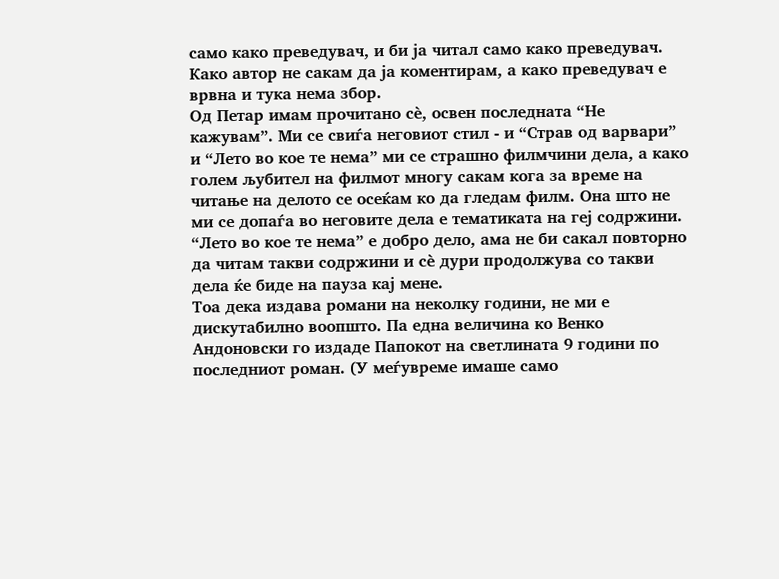само како преведувач, и би ја читал само како преведувач. Како автор не сакам да ја коментирам, а како преведувач е врвна и тука нема збор.
Од Петар имам прочитано сѐ, освен последната “Не кажувам”. Ми се свиѓа неговиот стил - и “Страв од варвари” и “Лето во кое те нема” ми се страшно филмчини дела, а како голем љубител на филмот многу сакам кога за време на читање на делото се осеќам ко да гледам филм. Она што не ми се допаѓа во неговите дела е тематиката на геј содржини. “Лето во кое те нема” е добро дело, ама не би сакал повторно да читам такви содржини и сѐ дури продолжува со такви дела ќе биде на пауза кај мене.
Тоа дека издава романи на неколку години, не ми е дискутабилно воопшто. Па една величина ко Венко Андоновски го издаде Папокот на светлината 9 години по последниот роман. (У меѓувреме имаше само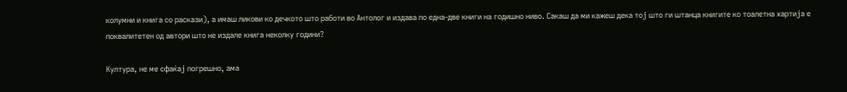колумни и книга со раскази), а имаш ликови ко дечкото што работи во Антолог и издава по една-две книги на годишно ниво. Сакаш да ми кажеш дека тој што ги штанца книгите ко тоалетна хартија е поквалитетен од автори што не издале книга неколку години?

Култура, не ме сфаќај погрешно, ама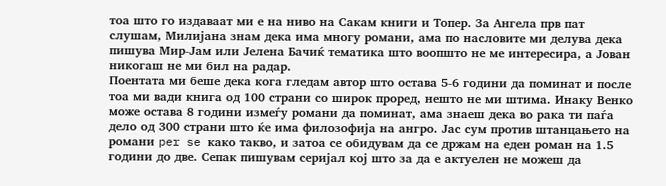тоа што го издаваат ми е на ниво на Сакам книги и Топер. За Ангела прв пат слушам, Милијана знам дека има многу романи, ама по насловите ми делува дека пишува Мир-Јам или Јелена Бачиќ тематика што воопшто не ме интересира, а Јован никогаш не ми бил на радар.
Поентата ми беше дека кога гледам автор што остава 5-6 години да поминат и после тоа ми вади книга од 100 страни со широк проред, нешто не ми штима. Инаку Венко може остава 8 години измеѓу романи да поминат, ама знаеш дека во рака ти паѓа дело од 300 страни што ќе има филозофија на ангро. Јас сум против штанцањето на романи per se како такво, и затоа се обидувам да се држам на еден роман на 1.5 години до две. Сепак пишувам серијал кој што за да е актуелен не можеш да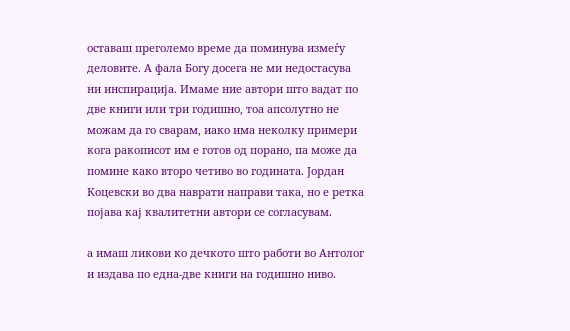оставаш преголемо време да поминува измеѓу деловите. А фала Богу досега не ми недостасува ни инспирација. Имаме ние автори што вадат по две книги или три годишно, тоа апсолутно не можам да го сварам, иако има неколку примери кога ракописот им е готов од порано, па може да помине како второ четиво во годината. Јордан Коцевски во два наврати направи така, но е ретка појава кај квалитетни автори се согласувам.

а имаш ликови ко дечкото што работи во Антолог и издава по една-две книги на годишно ниво.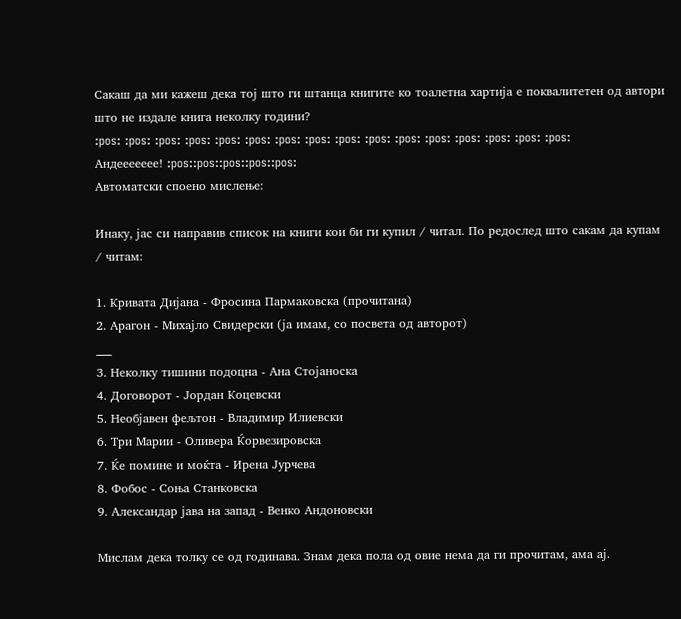Сакаш да ми кажеш дека тој што ги штанца книгите ко тоалетна хартија е поквалитетен од автори што не издале книга неколку години?
:pos: :pos: :pos: :pos: :pos: :pos: :pos: :pos: :pos: :pos: :pos: :pos: :pos: :pos: :pos: :pos:
Андеееееее! :pos::pos::pos::pos::pos:
Автоматски споено мислење:

Инаку, јас си направив список на книги кои би ги купил / читал. По редослед што сакам да купам / читам:

1. Кривата Дијана - Фросина Пармаковска (прочитана)
2. Арагон - Михајло Свидерски (ја имам, со посвета од авторот)
___
3. Неколку тишини подоцна - Ана Стојаноска
4. Договорот - Јордан Коцевски
5. Необјавен фељтон - Владимир Илиевски
6. Три Марии - Оливера Ќорвезировска
7. Ќе помине и моќта - Ирена Јурчева
8. Фобос - Соња Станковска
9. Александар јава на запад - Венко Андоновски

Мислам дека толку се од годинава. Знам дека пола од овие нема да ги прочитам, ама ај.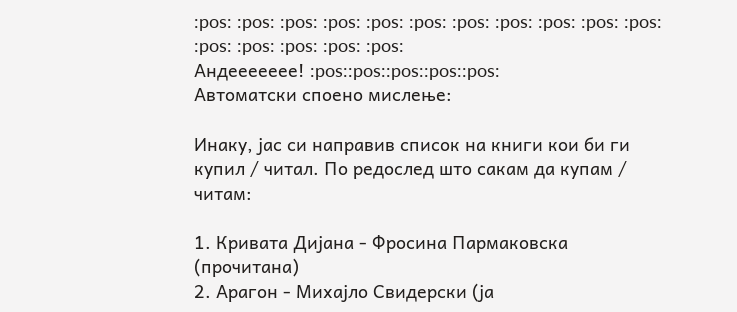:pos: :pos: :pos: :pos: :pos: :pos: :pos: :pos: :pos: :pos: :pos: :pos: :pos: :pos: :pos: :pos:
Андеееееее! :pos::pos::pos::pos::pos:
Автоматски споено мислење:

Инаку, јас си направив список на книги кои би ги купил / читал. По редослед што сакам да купам / читам:

1. Кривата Дијана - Фросина Пармаковска (прочитана)
2. Арагон - Михајло Свидерски (ја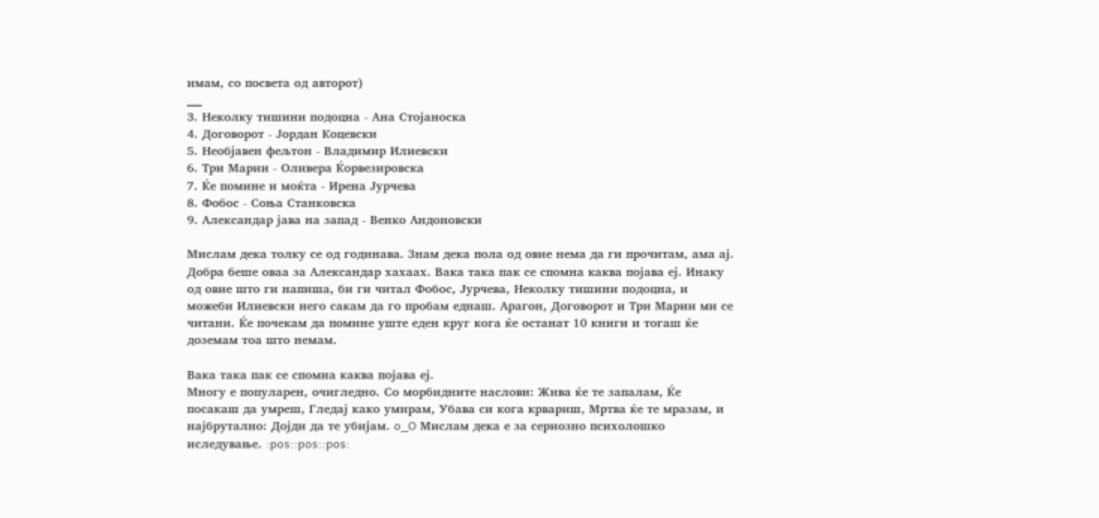имам, со посвета од авторот)
___
3. Неколку тишини подоцна - Ана Стојаноска
4. Договорот - Јордан Коцевски
5. Необјавен фељтон - Владимир Илиевски
6. Три Марии - Оливера Ќорвезировска
7. Ќе помине и моќта - Ирена Јурчева
8. Фобос - Соња Станковска
9. Александар јава на запад - Венко Андоновски

Мислам дека толку се од годинава. Знам дека пола од овие нема да ги прочитам, ама ај.
Добра беше оваа за Александар хахаах. Вака така пак се спомна каква појава еј. Инаку од овие што ги напиша, би ги читал Фобос, Јурчева, Неколку тишини подоцна, и можеби Илиевски него сакам да го пробам еднаш. Арагон, Договорот и Три Марии ми се читани. Ќе почекам да помине уште еден круг кога ќе останат 10 книги и тогаш ќе доземам тоа што немам.

Вака така пак се спомна каква појава еј.
Многу е популарен, очигледно. Со морбидните наслови: Жива ќе те запалам, Ќе посакаш да умреш, Гледај како умирам, Убава си кога крвариш, Мртва ќе те мразам, и најбрутално: Дојди да те убијам. o_O Мислам дека е за сериозно психолошко иследување. :pos::pos::pos: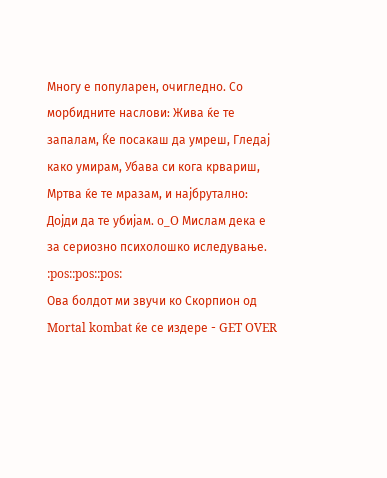Многу е популарен, очигледно. Со морбидните наслови: Жива ќе те запалам, Ќе посакаш да умреш, Гледај како умирам, Убава си кога крвариш, Мртва ќе те мразам, и најбрутално: Дојди да те убијам. o_O Мислам дека е за сериозно психолошко иследување. :pos::pos::pos:
Ова болдот ми звучи ко Скорпион од Mortal kombat ќе се издере - GET OVER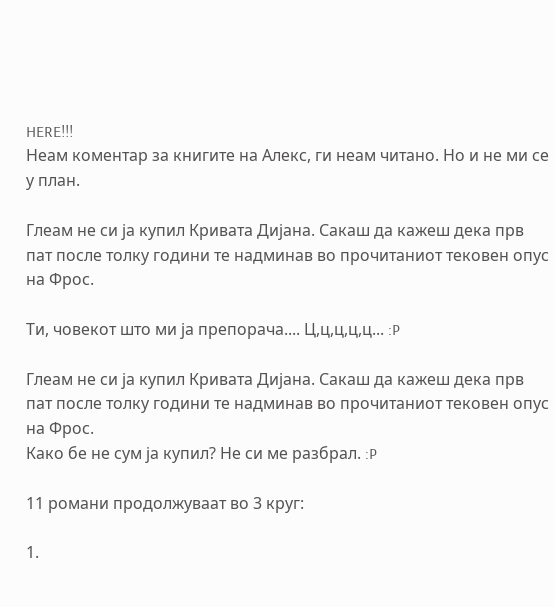HERE!!!
Неам коментар за книгите на Алекс, ги неам читано. Но и не ми се у план.

Глеам не си ја купил Кривата Дијана. Сакаш да кажеш дека прв пат после толку години те надминав во прочитаниот тековен опус на Фрос.

Ти, човекот што ми ја препорача.... Ц,ц,ц,ц,ц... :P

Глеам не си ја купил Кривата Дијана. Сакаш да кажеш дека прв пат после толку години те надминав во прочитаниот тековен опус на Фрос.
Како бе не сум ја купил? Не си ме разбрал. :P

11 романи продолжуваат во 3 круг:

1.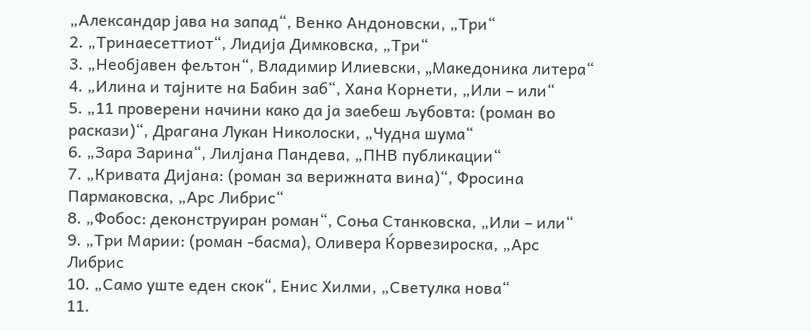„Александар јава на запад“, Венко Андоновски, „Три“
2. „Тринаесеттиот“, Лидија Димковска, „Три“
3. „Необјавен фељтон“, Владимир Илиевски, „Maкедоника литера“
4. „Илина и тајните на Бабин заб“, Хана Корнети, „Или – или“
5. „11 проверени начини како да ја заебеш љубовта: (роман во раскази)“, Драгана Лукан Николоски, „Чудна шума“
6. „Зара Зарина“, Лилјана Пандева, „ПНВ публикации“
7. „Кривата Дијана: (роман за верижната вина)“, Фросина Пармаковска, „Арс Либрис“
8. „Фобос: деконструиран роман“, Соња Станковска, „Или – или“
9. „Три Марии: (роман -басма), Оливера Ќорвезироска, „Арс Либрис
10. „Само уште еден скок“, Енис Хилми, „Светулка нова“
11.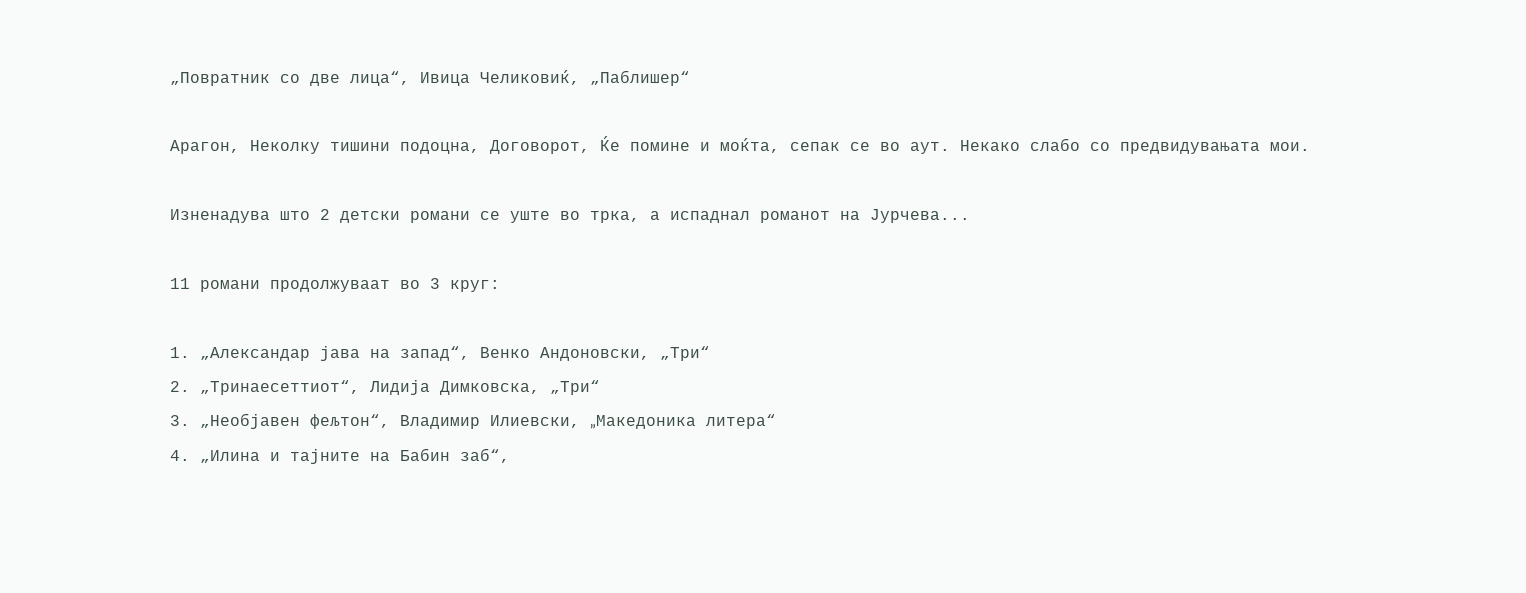„Повратник со две лица“, Ивица Челиковиќ, „Паблишер“

Арагон, Неколку тишини подоцна, Договорот, Ќе помине и моќта, сепак се во аут. Некако слабо со предвидувањата мои.

Изненадува што 2 детски романи се уште во трка, а испаднал романот на Јурчева...

11 романи продолжуваат во 3 круг:

1. „Александар јава на запад“, Венко Андоновски, „Три“
2. „Тринаесеттиот“, Лидија Димковска, „Три“
3. „Необјавен фељтон“, Владимир Илиевски, „Maкедоника литера“
4. „Илина и тајните на Бабин заб“,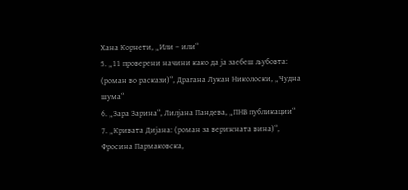Хана Корнети, „Или – или“
5. „11 проверени начини како да ја заебеш љубовта: (роман во раскази)“, Драгана Лукан Николоски, „Чудна шума“
6. „Зара Зарина“, Лилјана Пандева, „ПНВ публикации“
7. „Кривата Дијана: (роман за верижната вина)“, Фросина Пармаковска,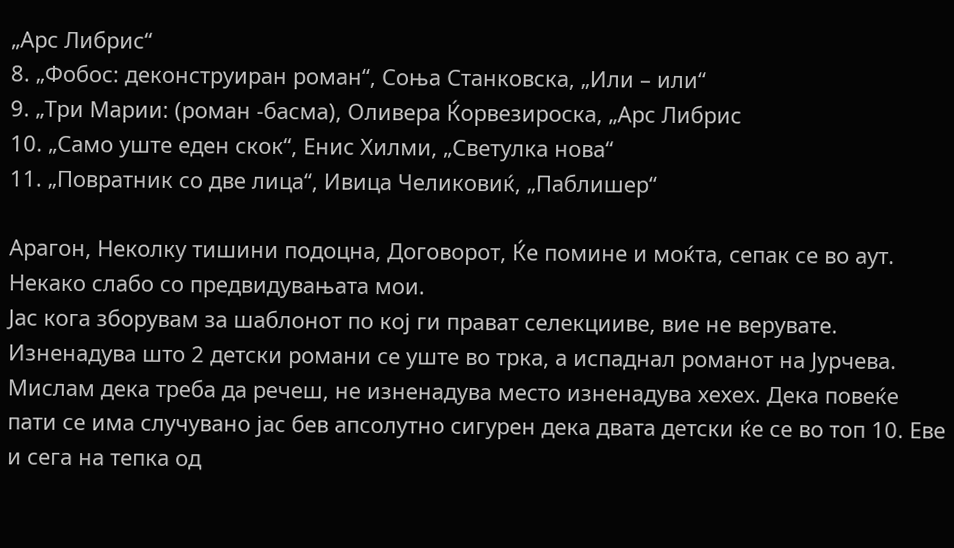„Арс Либрис“
8. „Фобос: деконструиран роман“, Соња Станковска, „Или – или“
9. „Три Марии: (роман -басма), Оливера Ќорвезироска, „Арс Либрис
10. „Само уште еден скок“, Енис Хилми, „Светулка нова“
11. „Повратник со две лица“, Ивица Челиковиќ, „Паблишер“

Арагон, Неколку тишини подоцна, Договорот, Ќе помине и моќта, сепак се во аут. Некако слабо со предвидувањата мои.
Јас кога зборувам за шаблонот по кој ги прават селекцииве, вие не верувате.
Изненадува што 2 детски романи се уште во трка, а испаднал романот на Јурчева.
Мислам дека треба да речеш, не изненадува место изненадува хехех. Дека повеќе пати се има случувано јас бев апсолутно сигурен дека двата детски ќе се во топ 10. Еве и сега на тепка од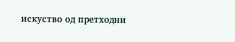искуство од претходни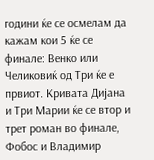години ќе се осмелам да кажам кои 5 ќе се финале: Венко или Челиковиќ од Три ќе е првиот. Кривата Дијана и Три Марии ќе се втор и трет роман во финале, Фобос и Владимир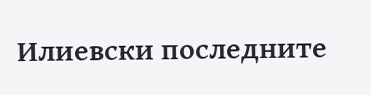Илиевски последните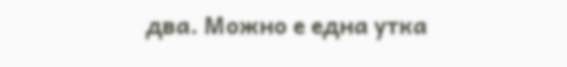два. Можно е една утка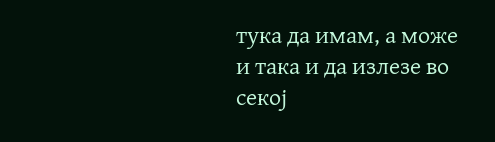тука да имам, а може и така и да излезе во секој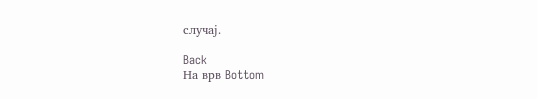случај.

Back
На врв Bottom